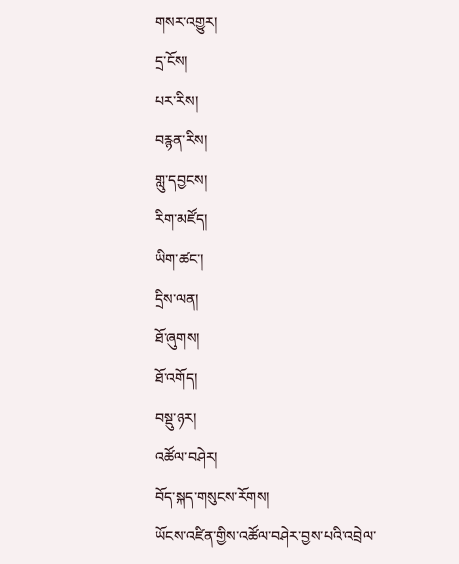གསར་འགྱུར།
དྲ་ངོས།
པར་རིས།
བརྙན་རིས།
གླུ་དབྱངས།
རིག་མཛོད།
ཡིག་ཚང་།
དྲིས་ལན།
ཐོ་ཞུགས།
ཐོ་འགོད།
བསྡུ་ཉར།
འཚོལ་བཤེར།
བོད་སྐད་གསུངས་རོགས།
ཡོངས་འཛིན་གྱིས་འཚོལ་བཤེར་བྱས་པའི་འབྲེལ་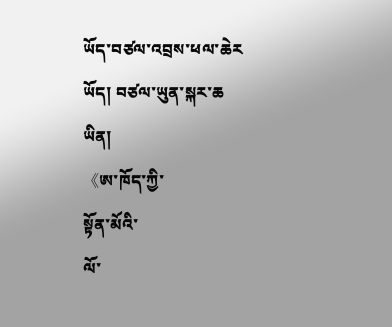ཡོད་བཙལ་འབྲས་ཕལ་ཆེར
ཡོད། བཙལ་ཡུན་སྐར་ཆ
ཡིན།
《ཨ་ཁོད་ཀྱི་
སྟོན་མོའི་
ལོ་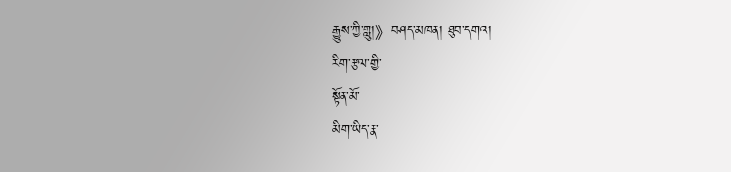རྒྱུས་ཀྱི་གླུ།》བཤད་མཁན། ཐུབ་དགའ།
རིག་རྩལ་གྱི་
སྟོན་མོ་
མིག་ཡིད་རྣ་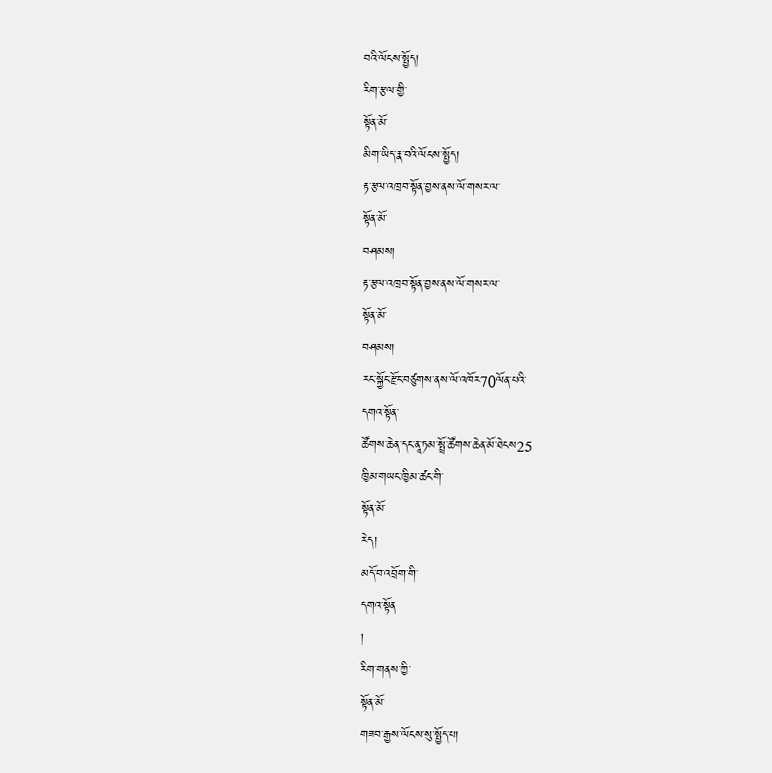བའི་ལོངས་སྤྱོད།
རིག་རྩལ་གྱི་
སྟོན་མོ་
མིག་ཡིད་རྣ་བའི་ལོངས་སྤྱོད།
རྟ་རྩལ་འཁྲབ་སྟོན་བྱས་ནས་ལོ་གསར་ལ་
སྟོན་མོ་
བཤམས།
རྟ་རྩལ་འཁྲབ་སྟོན་བྱས་ནས་ལོ་གསར་ལ་
སྟོན་མོ་
བཤམས།
རང་སྐྱོང་རྫོང་བཙུགས་ནས་ལོ་འཁོར70ལོན་པའི་
དགའ་སྟོན་
ཚོགས་ཆེན་དང་ནཱ་ཏམ་སྤྲོ་ཚོགས་ཆེན་མོ་ཐེངས25
ཁྱིམ་གཡང་ཁྱིམ་ཚང་གི་
སྟོན་མོ་
རེད།
མདོ་བ་འབྲོག་གི་
དགའ་སྟོན
།
རིག་གནས་ཀྱི་
སྟོན་མོ་
གཟབ་རྒྱས་ལོངས་སུ་སྤྱོད་པ།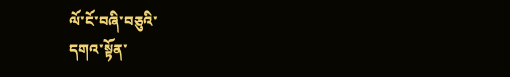ལོ་ངོ་བཞི་བཅུའི་
དགའ་སྟོན་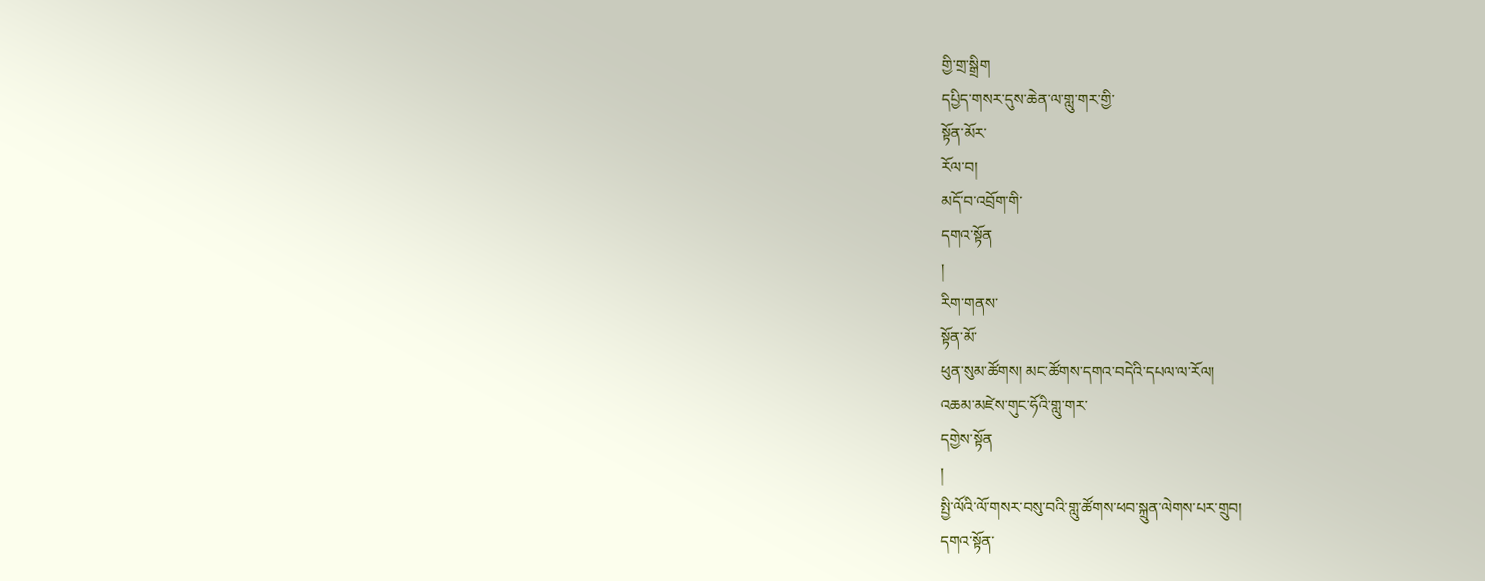གྱི་གྲ་སྒྲིག
དཔྱིད་གསར་དུས་ཆེན་ལ་གླུ་གར་གྱི་
སྟོན་མོར་
རོལ་བ།
མདོ་བ་འབྲོག་གི་
དགའ་སྟོན
།
རིག་གནས་
སྟོན་མོ་
ཕུན་སུམ་ཚོགས། མང་ཚོགས་དགའ་བདེའི་དཔལ་ལ་རོལ།
འཆམ་མཛེས་གུང་ཧོའི་གླུ་གར་
དགྱེས་སྟོན
།
སྤྱི་ལོའི་ལོ་གསར་བསུ་བའི་གླུ་ཚོགས་ཕབ་སྐྲུན་ལེགས་པར་གྲུབ།
དགའ་སྟོན་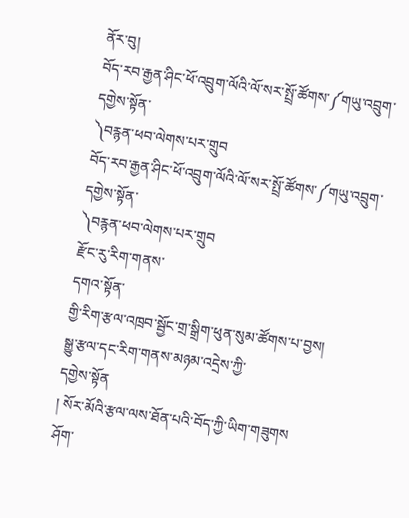ནོར་བུ།
བོད་རབ་རྒྱན་ཤིང་ཕོ་འབྲུག་ལོའི་ལོ་སར་སྤྲོ་ཚོགས་༼གཡུ་འབྲུག་
དགྱེས་སྟོན་
༽བརྙན་ཕབ་ལེགས་པར་གྲུབ
བོད་རབ་རྒྱན་ཤིང་ཕོ་འབྲུག་ལོའི་ལོ་སར་སྤྲོ་ཚོགས་༼གཡུ་འབྲུག་
དགྱེས་སྟོན་
༽བརྙན་ཕབ་ལེགས་པར་གྲུབ
རྫོང་རུ་རིག་གནས་
དགའ་སྟོན་
གྱི་རིག་རྩལ་འཁྲབ་སྦྱོང་གྲ་སྒྲིག་ཕུན་སུམ་ཚོགས་པ་བྱས།
སྒྱུ་རྩལ་དང་རིག་གནས་མཉམ་འདྲེས་ཀྱི་
དགྱེས་སྟོན
། སོར་མོའི་རྩལ་ལས་ཐོན་པའི་བོད་ཀྱི་ཡིག་གཟུགས
ཤོག་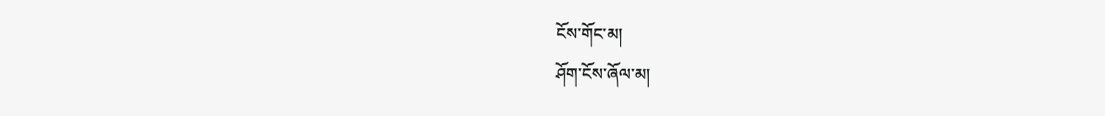ངོས་གོང་མ།
ཤོག་ངོས་ཞོལ་མ།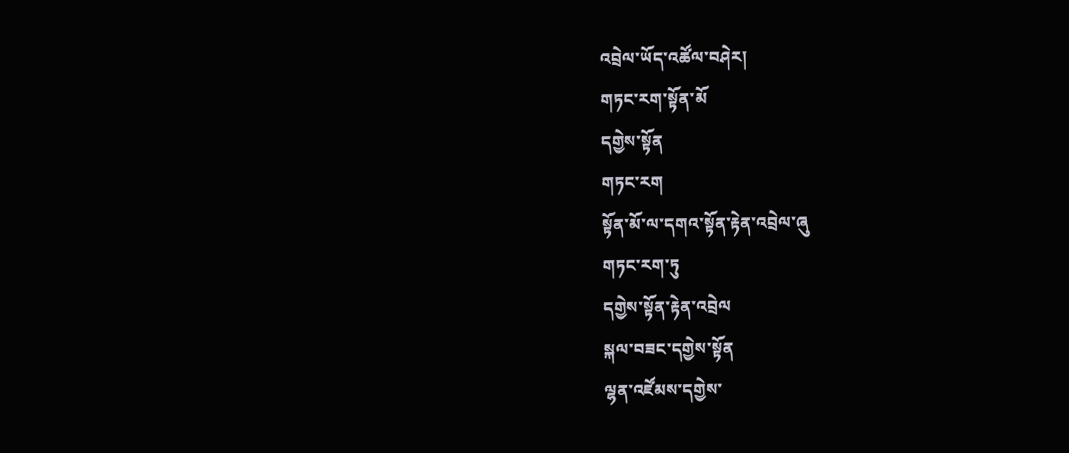འབྲེལ་ཡོད་འཚོལ་བཤེར།
གཏང་རག་སྟོན་མོ
དགྱེས་སྟོན
གཏང་རག
སྟོན་མོ་ལ་དགའ་སྟོན་རྟེན་འབྲེལ་ཞུ
གཏང་རག་ཏུ
དགྱེས་སྟོན་རྟེན་འབྲེལ
སྐལ་བཟང་དགྱེས་སྟོན
ལྷན་འཛོམས་དགྱེས་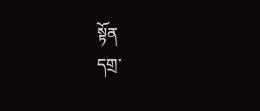སྟོན
དགྲ་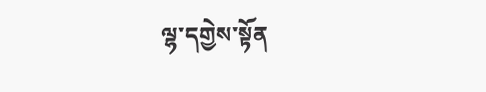ལྷ་དགྱེས་སྟོན